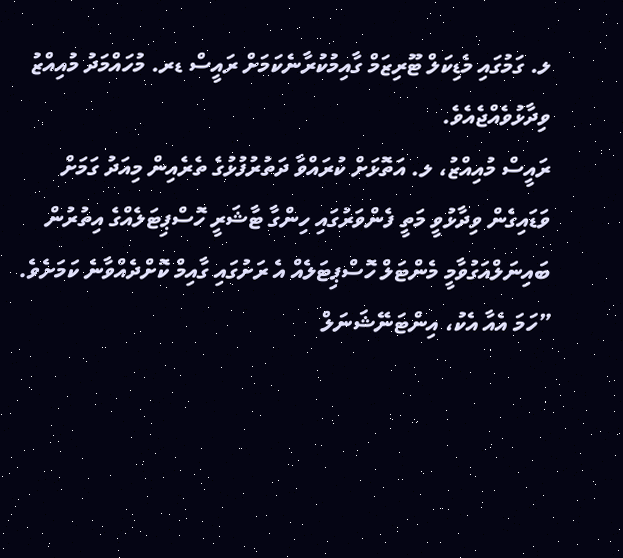ލ. ގަމުގައި މެޑިކަލް ޓޫރިޒަމް ގާއިމުކުރާނެކަމަށް ރައީސް ޑރ. މުހައްމަދު މުއިއްޒު ވިދާޅުވެއްޖެއެވެ.
ރައީސް މުއިއްޒު، ލ. އަތޮޅަށް ކުރައްވާ ދަތުރުފުޅުގެ ތެރެއިން މިއަދު ގަމަށް ވަޑައިގެން ވިދާޅުވީ މަތީ ފެންވަރުގައި ހިންގާ ޓާޝަރީ ހޮސްޕިޓަލެއްގެ އިތުރުން ބައިނަލްއަގުވާމީ މެންޓަލް ހޮސްޕިޓަލެއް އެ ރަށުގައި ގާއިމް ކޮށްދެއްވާނެ ކަމަށެވެ.
”ހަމަ އެއާ އެކު، އިންޓަނޭޝަނަލް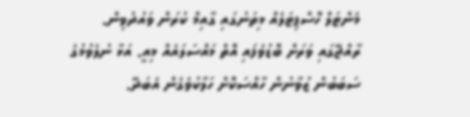މެންޓަލް ހޮސްޕިޓަލެއް މިތަނުގައި ގާއިމް ކުރަން ވައުދުވިން. ރާއްޖޭގައި ވަރަށް ބޮޑުވެފައި އޮތް މައްސަލައެއް މިއީ. އަޅާ ނުލެވުމުގެ ސަބަބުން ޒުވާނުން ހާއްސަކޮށް ހަލާކުވެގެން އެބަދޭ.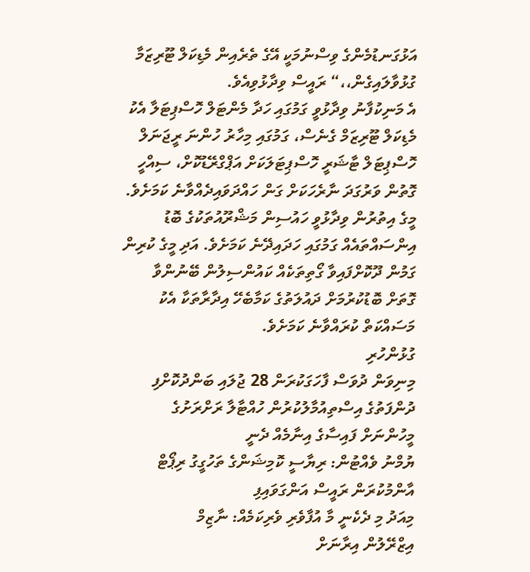އަޅުގަނޑުމެންގެ ވިސްނުމަކީ އޭގެ ތެރެއިން މެޑިކަލް ޓޫރިޒަމާ ގުޅުވާލައިގެން،،“ ރައީސް ވިދާޅުވިއެވެ.
އެ މަނިކުފާނު ވިދާޅުވީ ގަމުގައި ހަދާ މެންޓަލް ހޮސްޕިޓަލާ އެކު މެޑިކަލް ޓޫރިޒަމް ގެނެސް، ގަމުގައި މިހާރު ހުންނަ ރީޖަނަލް ހޮސްޕިޓަލް ޓާޝަރީ ހޮސްޕިޓަލަކަށް އަޕްގްރޭޑުކޮށް، ސިއްހީ ގޮތުން ވަރުގަދަ ނާރެހަކަށް ގަން ހައްދަވައިދެއްވާނެ ކަމަށެވެ.
މީގެ އިތުރުން ވިދާޅުވީ ހައުސިން މަޝްރޫއުތަކުގެ ބޮޑު އިންސައްތައެއް ގަމުގައި ހަދައިދޭނެ ކަމަށެވެ. އަދި މީގެ ކުރިން ގަމުން ދޫކޮށްފައިވާ ގޯތިތަކެއް ކައުންސިލުން ބޭނުންވާ ގޮތަށް ބޮޑުކުރުމަށް ދައުލަތުގެ ކަމާބެހޭ އިދާރާތަކާ އެކު މަސައްކަތް ކުރައްވާނެ ކަމަށެވެ.
ގުޅުންހުރި
މިނިވަން ދުވަސް ފާހަގަކުރަން 28 ޖުލައި ބަންދުކޮށްފި
ދުންފަތުގެ އިސްތިއުމާލުކުރުން ހުއްޓާލާ ރަށްރަށުގެ މީހުންނަށް ފައިސާގެ އިނާމެއް ދެނީ
ޔުމްނު ވެއްޓުން: ރިޔާސީ ކޮމިޝަންގެ ތަހުގީގު ރިޕޯޓް އާންމުކުރަން ރައީސް އަންގަވައިފި
މިއަދު މި ދެކެނީ މާ އުފާވެރި ވެރިކަމެއް: ނާޒިމް
އިޒްރޭލުން އިރާނަށް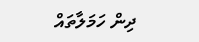ދިން ހަމަލާތައް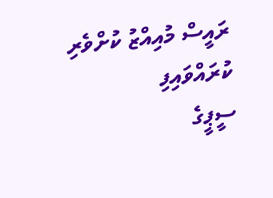ރައީސް މުއިއްޒު ކުށްވެރި ކުރައްވައިފި
ސީޕީގެ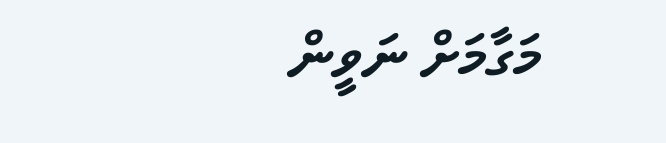މަގާމަށް ނަވީން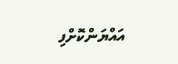އައްޔަންކޮށްފި